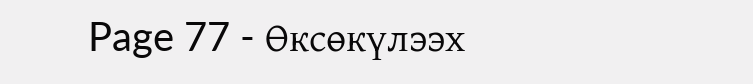Page 77 - Өксөкүлээх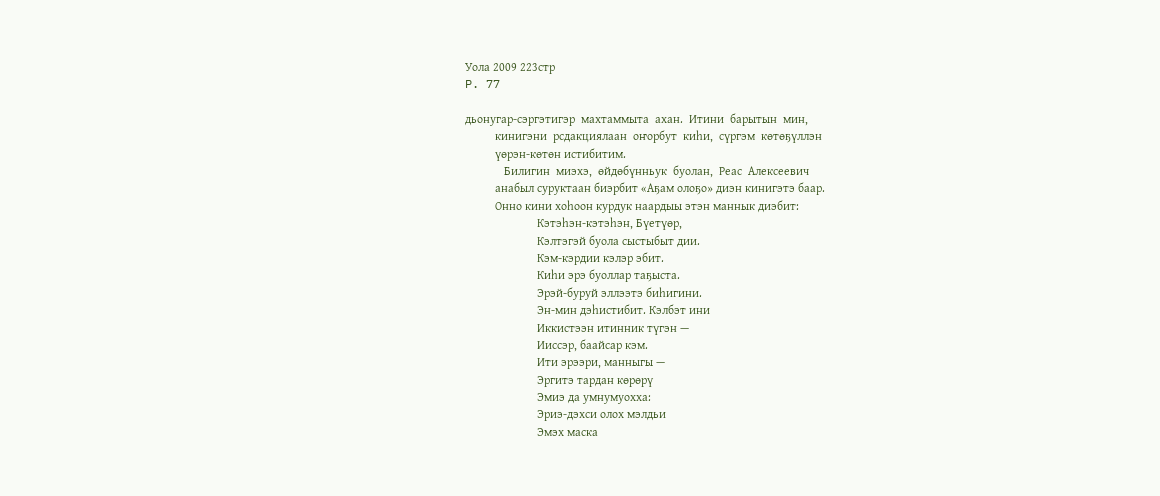Уола 2009 223стр
P. 77

дьонугар-сэргэтигэр  махтаммыта  ахан.  Итини  барытын  мин,
          кинигэни  рсдакциялаан  оҥорбут  киһи,  сүргэм  көтөҕүллэн
          үөрэн-көтөн истибитим.
             Билигин  миэхэ,  өйдөбүнньук  буолан,  Реас  Алексеевич
          анабыл суруктаан биэрбит «Аҕам олоҕо» диэн кинигэтэ баар.
          Онно кини хоһоон курдук наардыы этэн маннык диэбит:
                        Кэтэһэн-кэтэһэн, Бүетүөр,
                        Кэлтэгэй буола сыстыбыт дии.
                        Кэм-кэрдии кэлэр эбит.
                        Киһи эрэ буоллар таҕыста.
                        Эрэй-буруй эллээтэ биһигини.
                        Эн-мин дэһистибит. Кэлбэт ини
                        Иккистээн итинник түгэн —
                        Ииссэр, баайсар кэм.
                        Ити эрээри, манныгы —
                        Эргитэ тардан көрөрү
                        Эмиэ да умнумуохха:
                        Эриэ-дэхси олох мэлдьи
                        Эмэх маска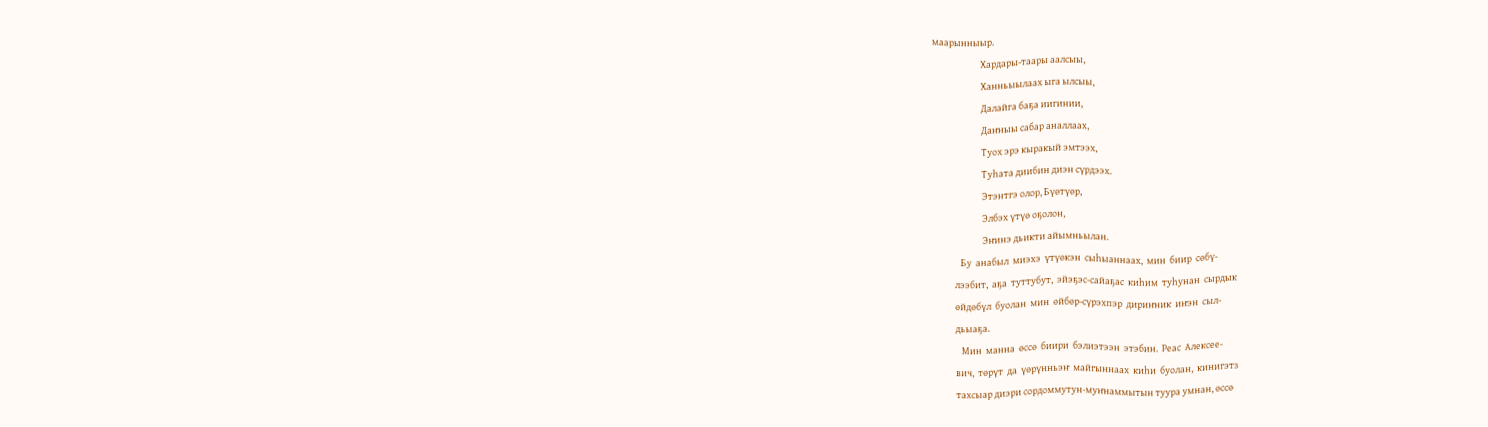маарынныыр.
                        Хардары-таары аалсыы,
                        Ханньыылаах ыга ылсыы,
                        Далайга баҕа иигинии,
                        Даҥныы сабар аналлаах,
                        Туох эрэ кыракый эмтээх,
                        Туһата диибин диэн сүрдээх.
                        Этэнтгэ олор, Бүөтүөр,
                        Элбэх үтүө оҕолон,
                        Эҥинэ дьикти айымньылан.
             Бу  анабыл  миэхэ  үтүөкэн  сыһыаннаах,  мин  биир  сөбү-
          лээбит,  аҕа  туттубут,  эйэҕэс-сайаҕас  киһим  туһунан  сырдык
          өйдөбүл  буолан  мин  өйбөр-сүрэхпэр  дириҥник  иҥэн  сыл-
          дьыаҕа.
             Мин  манна  өссө  биири  бэлиэтээн  этэбин.  Реас  Алексее-
          вич,  төрүт  да  үөрүнньэҥ  майгыннаах  киһи  буолан,  кинигэтз
          тахсыар диэри сордоммутун-муҥнаммытын туура умнан, өссө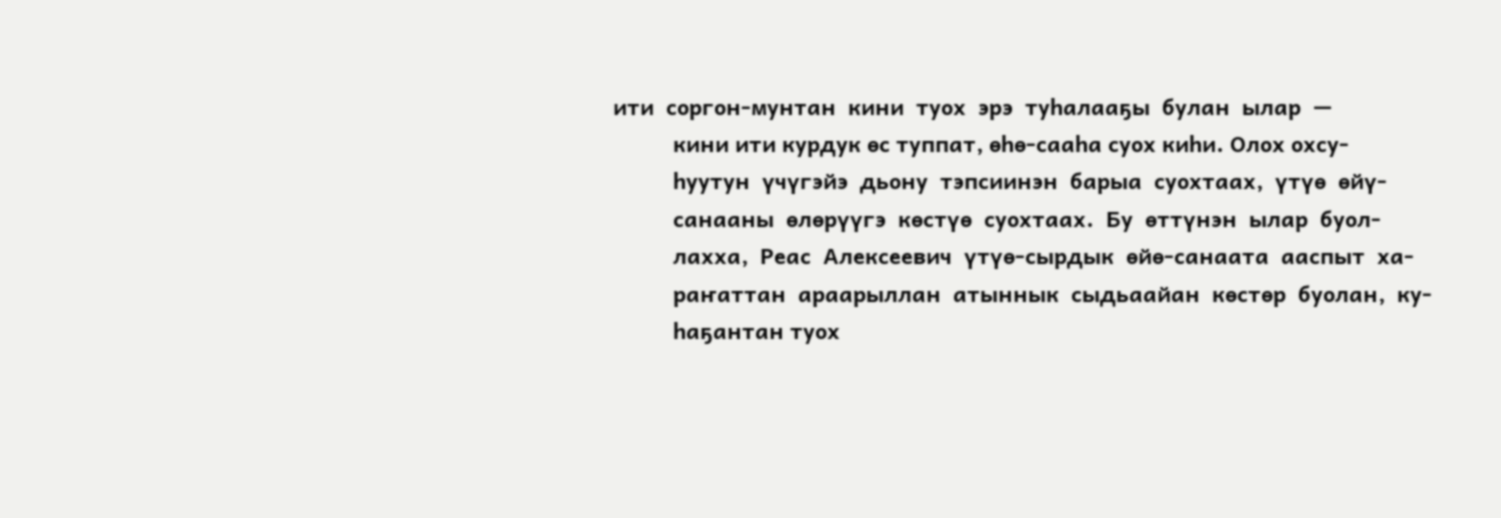ити  соргон-мунтан  кини  туох  эрэ  туһалааҕы  булан  ылар  —
          кини ити курдук өс туппат, өһө-сааһа суох киһи. Олох охсу-
          һуутун  үчүгэйэ  дьону  тэпсиинэн  барыа  суохтаах,  үтүө  өйү-
          санааны  өлөрүүгэ  көстүө  суохтаах.  Бу  өттүнэн  ылар  буол-
          лахха,  Реас  Алексеевич  үтүө-сырдык  өйө-санаата  ааспыт  ха-
          раҥаттан  араарыллан  атыннык  сыдьаайан  көстөр  буолан,  ку-
          һаҕантан туох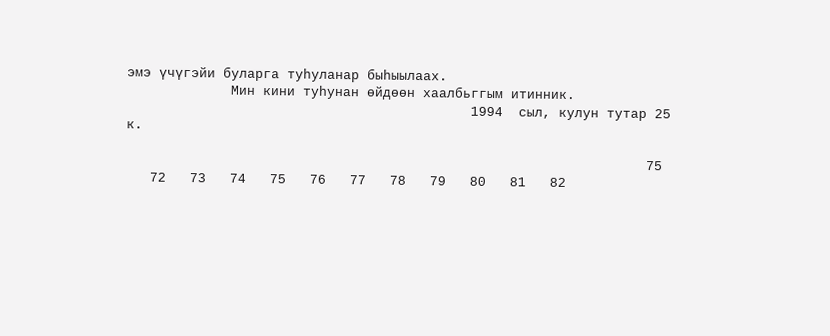эмэ үчүгэйи буларга туһуланар быһыылаах.
             Мин кини туһунан өйдөөн хаалбьггым итинник.
                                           1994  сыл, кулун тутар 25 к.

                                                                 75
   72   73   74   75   76   77   78   79   80   81   82